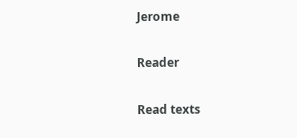Jerome

Reader

Read texts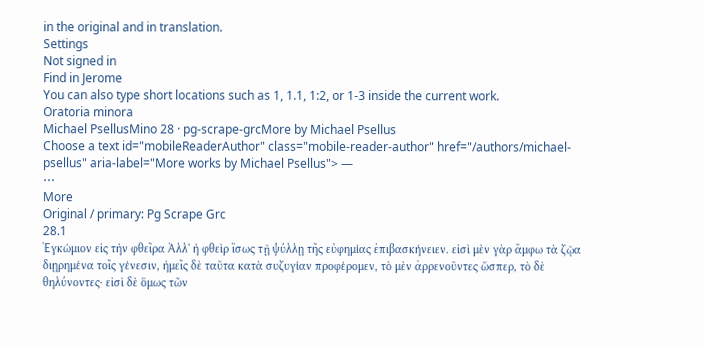in the original and in translation.
Settings
Not signed in
Find in Jerome
You can also type short locations such as 1, 1.1, 1:2, or 1-3 inside the current work.
Oratoria minora
Michael PsellusMino 28 · pg-scrape-grcMore by Michael Psellus
Choose a text id="mobileReaderAuthor" class="mobile-reader-author" href="/authors/michael-psellus" aria-label="More works by Michael Psellus"> —
⋯
More
Original / primary: Pg Scrape Grc
28.1
Ἐγκώμιον εἰς τὴν φθεῖρα Ἀλλ' ἡ φθεὶρ ἴσως τῇ ψύλλῃ τῆς εὐφημίας ἐπιβασκήνειεν. εἰσὶ μὲν γὰρ ἄμφω τὰ ζῷα διῃρημένα τοῖς γένεσιν, ἡμεῖς δὲ ταῦτα κατὰ συζυγίαν προφέρομεν, τὸ μὲν ἀρρενοῦντες ὥσπερ, τὸ δὲ θηλύνοντες· εἰσὶ δὲ ὅμως τῶν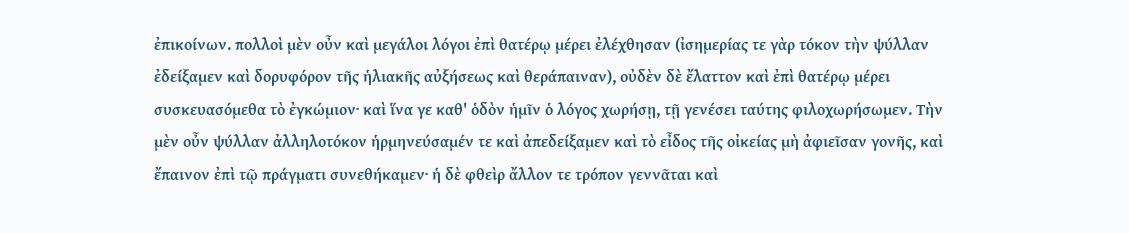ἐπικοίνων. πολλοὶ μὲν οὖν καὶ μεγάλοι λόγοι ἐπὶ θατέρῳ μέρει ἐλέχθησαν (ἰσημερίας τε γὰρ τόκον τὴν ψύλλαν ἐδείξαμεν καὶ δορυφόρον τῆς ἡλιακῆς αὐξήσεως καὶ θεράπαιναν), οὐδὲν δὲ ἔλαττον καὶ ἐπὶ θατέρῳ μέρει συσκευασόμεθα τὸ ἐγκώμιον· καὶ ἵνα γε καθ' ὁδὸν ἡμῖν ὁ λόγος χωρήσῃ, τῇ γενέσει ταύτης φιλοχωρήσωμεν. Τὴν μὲν οὖν ψύλλαν ἀλληλοτόκον ἡρμηνεύσαμέν τε καὶ ἀπεδείξαμεν καὶ τὸ εἶδος τῆς οἰκείας μὴ ἀφιεῖσαν γονῆς, καὶ ἔπαινον ἐπὶ τῷ πράγματι συνεθήκαμεν· ἡ δὲ φθεὶρ ἄλλον τε τρόπον γεννᾶται καὶ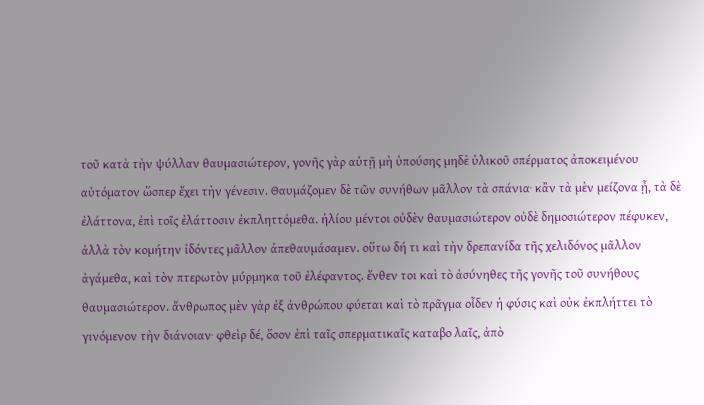τοῦ κατὰ τὴν ψύλλαν θαυμασιώτερον, γονῆς γὰρ αὐτῇ μὴ ὑπούσης μηδὲ ὑλικοῦ σπέρματος ἀποκειμένου αὐτόματον ὥσπερ ἔχει τὴν γένεσιν. Θαυμάζομεν δὲ τῶν συνήθων μᾶλλον τὰ σπάνια· κἂν τὰ μὲν μείζονα ᾖ, τὰ δὲ ἐλάττονα, ἐπὶ τοῖς ἐλάττοσιν ἐκπληττόμεθα. ἡλίου μέντοι οὐδὲν θαυμασιώτερον οὐδὲ δημοσιώτερον πέφυκεν, ἀλλὰ τὸν κομήτην ἰδόντες μᾶλλον ἀπεθαυμάσαμεν. οὕτω δή τι καὶ τὴν δρεπανίδα τῆς χελιδόνος μᾶλλον ἀγάμεθα, καὶ τὸν πτερωτὸν μύρμηκα τοῦ ἐλέφαντος. ἔνθεν τοι καὶ τὸ ἀσύνηθες τῆς γονῆς τοῦ συνήθους θαυμασιώτερον. ἄνθρωπος μὲν γὰρ ἐξ ἀνθρώπου φύεται καὶ τὸ πρᾶγμα οἶδεν ἡ φύσις καὶ οὐκ ἐκπλήττει τὸ γινόμενον τὴν διάνοιαν· φθεὶρ δέ, ὅσον ἐπὶ ταῖς σπερματικαῖς καταβο λαῖς, ἀπὸ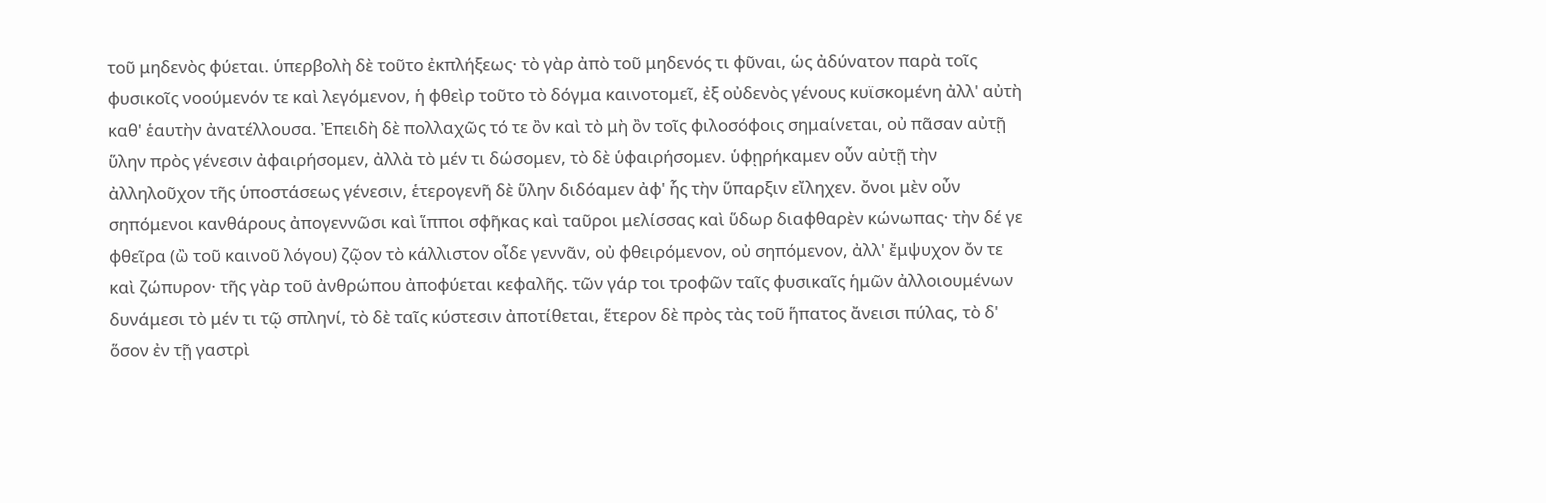τοῦ μηδενὸς φύεται. ὑπερβολὴ δὲ τοῦτο ἐκπλήξεως· τὸ γὰρ ἀπὸ τοῦ μηδενός τι φῦναι, ὡς ἀδύνατον παρὰ τοῖς φυσικοῖς νοούμενόν τε καὶ λεγόμενον, ἡ φθεὶρ τοῦτο τὸ δόγμα καινοτομεῖ, ἐξ οὐδενὸς γένους κυϊσκομένη ἀλλ' αὐτὴ καθ' ἑαυτὴν ἀνατέλλουσα. Ἐπειδὴ δὲ πολλαχῶς τό τε ὂν καὶ τὸ μὴ ὂν τοῖς φιλοσόφοις σημαίνεται, οὐ πᾶσαν αὐτῇ ὕλην πρὸς γένεσιν ἀφαιρήσομεν, ἀλλὰ τὸ μέν τι δώσομεν, τὸ δὲ ὑφαιρήσομεν. ὑφῃρήκαμεν οὖν αὐτῇ τὴν ἀλληλοῦχον τῆς ὑποστάσεως γένεσιν, ἑτερογενῆ δὲ ὕλην διδόαμεν ἀφ' ἧς τὴν ὕπαρξιν εἴληχεν. ὄνοι μὲν οὖν σηπόμενοι κανθάρους ἀπογεννῶσι καὶ ἵπποι σφῆκας καὶ ταῦροι μελίσσας καὶ ὕδωρ διαφθαρὲν κώνωπας· τὴν δέ γε φθεῖρα (ὢ τοῦ καινοῦ λόγου) ζῷον τὸ κάλλιστον οἶδε γεννᾶν, οὐ φθειρόμενον, οὐ σηπόμενον, ἀλλ' ἔμψυχον ὄν τε καὶ ζώπυρον· τῆς γὰρ τοῦ ἀνθρώπου ἀποφύεται κεφαλῆς. τῶν γάρ τοι τροφῶν ταῖς φυσικαῖς ἡμῶν ἀλλοιουμένων δυνάμεσι τὸ μέν τι τῷ σπληνί, τὸ δὲ ταῖς κύστεσιν ἀποτίθεται, ἕτερον δὲ πρὸς τὰς τοῦ ἥπατος ἄνεισι πύλας, τὸ δ' ὅσον ἐν τῇ γαστρὶ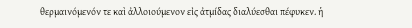θερμαινόμενόν τε καὶ ἀλλοιούμενον εἰς ἀτμίδας διαλύεσθαι πέφυκεν. ἡ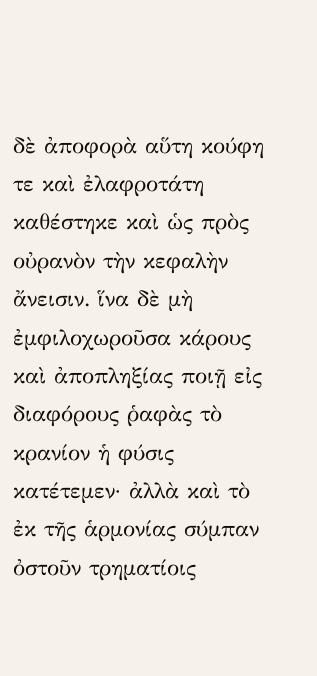δὲ ἀποφορὰ αὕτη κούφη τε καὶ ἐλαφροτάτη καθέστηκε καὶ ὡς πρὸς οὐρανὸν τὴν κεφαλὴν ἄνεισιν. ἵνα δὲ μὴ ἐμφιλοχωροῦσα κάρους καὶ ἀποπληξίας ποιῇ εἰς διαφόρους ῥαφὰς τὸ κρανίον ἡ φύσις κατέτεμεν· ἀλλὰ καὶ τὸ ἐκ τῆς ἁρμονίας σύμπαν ὀστοῦν τρηματίοις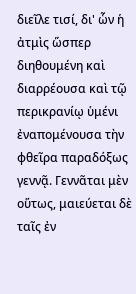διεῖλε τισί, δι' ὧν ἡ ἀτμὶς ὥσπερ διηθουμένη καὶ διαρρέουσα καὶ τῷ περικρανίῳ ὑμένι ἐναπομένουσα τὴν φθεῖρα παραδόξως γεννᾷ. Γεννᾶται μὲν οὕτως, μαιεύεται δὲ ταῖς ἐν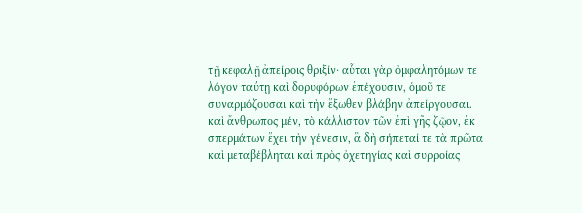τῇ κεφαλῇ ἀπείροις θριξίν· αὗται γὰρ ὀμφαλητόμων τε λόγον ταύτῃ καὶ δορυφόρων ἐπέχουσιν, ὁμοῦ τε συναρμόζουσαι καὶ τὴν ἔξωθεν βλάβην ἀπείργουσαι. καὶ ἄνθρωπος μέν, τὸ κάλλιστον τῶν ἐπὶ γῆς ζῷον, ἐκ σπερμάτων ἔχει τὴν γένεσιν, ἃ δὴ σήπεταί τε τὰ πρῶτα καὶ μεταβέβληται καὶ πρὸς ὀχετηγίας καὶ συρροίας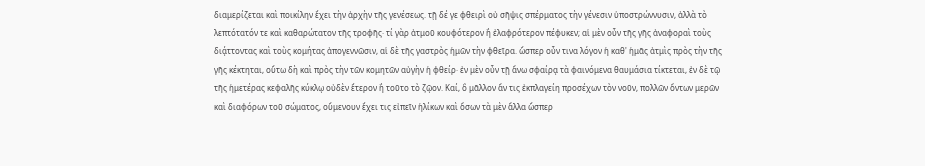διαμερίζεται καὶ ποικίλην ἔχει τὴν ἀρχὴν τῆς γενέσεως. τῇ δέ γε φθειρὶ οὐ σῆψις σπέρματος τὴν γένεσιν ὑποστρώννυσιν, ἀλλὰ τὸ λεπτότατόν τε καὶ καθαρώτατον τῆς τροφῆς· τί γὰρ ἀτμοῦ κουφότερον ἢ ἐλαφρότερον πέφυκεν; αἱ μὲν οὖν τῆς γῆς ἀναφοραὶ τοὺς διᾴττοντας καὶ τοὺς κομήτας ἀπογεννῶσιν, αἱ δὲ τῆς γαστρὸς ἡμῶν τὴν φθεῖρα. ὥσπερ οὖν τινα λόγον ἡ καθ' ἡμᾶς ἀτμὶς πρὸς τὴν τῆς γῆς κέκτηται, οὕτω δὴ καὶ πρὸς τὴν τῶν κομητῶν αὐγὴν ἡ φθείρ· ἐν μὲν οὖν τῇ ἄνω σφαίρᾳ τὰ φαινόμενα θαυμάσια τίκτεται, ἐν δὲ τῷ τῆς ἡμετέρας κεφαλῆς κύκλῳ οὐδὲν ἕτερον ἢ τοῦτο τὸ ζῷον. Καί, ὃ μᾶλλον ἄν τις ἐκπλαγείη προσέχων τὸν νοῦν, πολλῶν ὄντων μερῶν καὶ διαφόρων τοῦ σώματος, οὔμενουν ἔχει τις εἰπεῖν ἡλίκων καὶ ὅσων τὰ μὲν ἄλλα ὥσπερ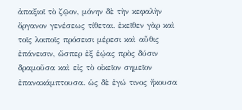ἀπαξιοῖ τὸ ζῷον, μόνην δὲ τὴν κεφαλὴν ὄργανον γενέσεως τίθεται. ἐκεῖθεν γὰρ καὶ τοῖς λοιποῖς πρόσεισι μέρεσι καὶ αὖθις ἐπάνεισιν, ὥσπερ ἐξ ἑῴας πρὸς δύσιν δραμοῦσα καὶ εἰς τὸ οἰκεῖον σημεῖον ἐπανακάμπτουσα. ὡς δὲ ἐγώ τινος ἤκουσα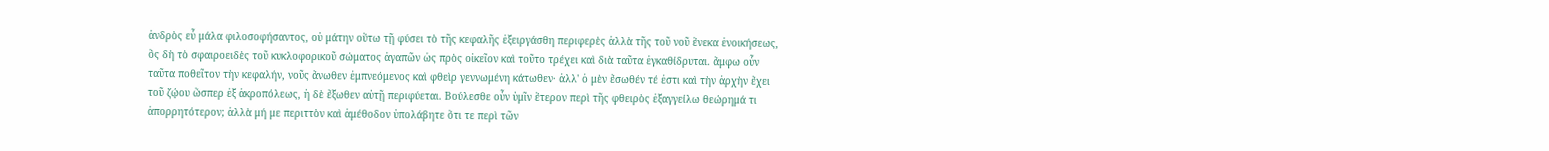ἀνδρὸς εὖ μάλα φιλοσοφήσαντος, οὐ μάτην οὕτω τῇ φύσει τὸ τῆς κεφαλῆς ἐξειργάσθη περιφερὲς ἀλλὰ τῆς τοῦ νοῦ ἕνεκα ἐνοικήσεως, ὃς δὴ τὸ σφαιροειδὲς τοῦ κυκλοφορικοῦ σώματος ἀγαπῶν ὡς πρὸς οἰκεῖον καὶ τοῦτο τρέχει καὶ διὰ ταῦτα ἐγκαθίδρυται. ἄμφω οὖν ταῦτα ποθεῖτον τὴν κεφαλήν, νοῦς ἄνωθεν ἐμπνεόμενος καὶ φθεὶρ γεννωμένη κάτωθεν· ἀλλ' ὁ μὲν ἔσωθέν τέ ἐστι καὶ τὴν ἀρχὴν ἔχει τοῦ ζῴου ὥσπερ ἐξ ἀκροπόλεως, ἡ δὲ ἔξωθεν αὐτῇ περιφύεται. Βούλεσθε οὖν ὑμῖν ἕτερον περὶ τῆς φθειρὸς ἐξαγγείλω θεώρημά τι ἀπορρητότερον; ἀλλὰ μή με περιττὸν καὶ ἀμέθοδον ὑπολάβητε ὅτι τε περὶ τῶν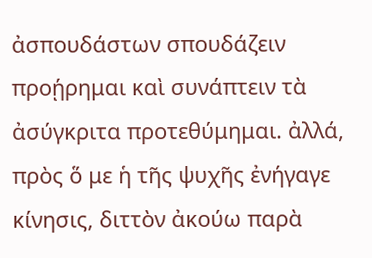ἀσπουδάστων σπουδάζειν προῄρημαι καὶ συνάπτειν τὰ ἀσύγκριτα προτεθύμημαι. ἀλλά, πρὸς ὅ με ἡ τῆς ψυχῆς ἐνήγαγε κίνησις, διττὸν ἀκούω παρὰ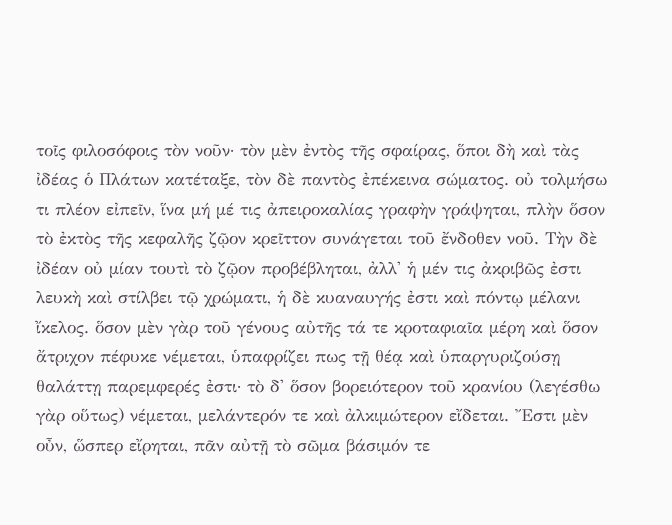τοῖς φιλοσόφοις τὸν νοῦν· τὸν μὲν ἐντὸς τῆς σφαίρας, ὅποι δὴ καὶ τὰς ἰδέας ὁ Πλάτων κατέταξε, τὸν δὲ παντὸς ἐπέκεινα σώματος. οὐ τολμήσω τι πλέον εἰπεῖν, ἵνα μή μέ τις ἀπειροκαλίας γραφὴν γράψηται, πλὴν ὅσον τὸ ἐκτὸς τῆς κεφαλῆς ζῷον κρεῖττον συνάγεται τοῦ ἔνδοθεν νοῦ. Τὴν δὲ ἰδέαν οὐ μίαν τουτὶ τὸ ζῷον προβέβληται, ἀλλ' ἡ μέν τις ἀκριβῶς ἐστι λευκὴ καὶ στίλβει τῷ χρώματι, ἡ δὲ κυαναυγής ἐστι καὶ πόντῳ μέλανι ἴκελος. ὅσον μὲν γὰρ τοῦ γένους αὐτῆς τά τε κροταφιαῖα μέρη καὶ ὅσον ἄτριχον πέφυκε νέμεται, ὑπαφρίζει πως τῇ θέᾳ καὶ ὑπαργυριζούσῃ θαλάττῃ παρεμφερές ἐστι· τὸ δ' ὅσον βορειότερον τοῦ κρανίου (λεγέσθω γὰρ οὕτως) νέμεται, μελάντερόν τε καὶ ἀλκιμώτερον εἴδεται. Ἔστι μὲν οὖν, ὥσπερ εἴρηται, πᾶν αὐτῇ τὸ σῶμα βάσιμόν τε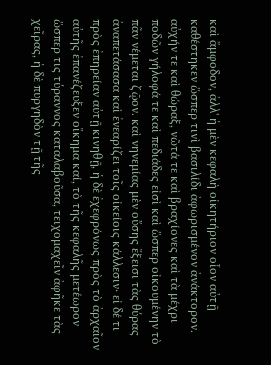καὶ ἄμφοδον, ἀλλ' ἡ μὲν κεφαλὴ οἰκητήριον οἷον αὐτῇ καθέστηκεν ὥσπερ τινὶ βασιλίδι ἀφωρισμένον ἀνάκτορον. αὐχήν τε καὶ θώραξ, νῶτά τε καὶ βραχίονες καὶ τὰ μέχρι ποδῶν γήλοφά τε καὶ πεδιάδες εἰσὶ καὶ ὥσπερ οἰκουμένην τὸ πᾶν νέμεται ζῷον. καὶ νηνεμίας μὲν οὔσης ἔξεισι τὰς θύρας ἀναπετάσασα καὶ ἐνεαρίζει τοῖς οἰκείοις κάλλεσιν· εἰ δέ τι πρὸς ἐπηρείαν αὐτῇ κινηθῇ, ἡ δὲ ἐχεφρόνως πρὸς τὸ ἀρχαῖον αὐτῆς ἐπανέζευξεν οἴκημα καί, τὸ τῆς κεφαλῆς μετέωρον ὥσπερ τις τύραννος καταλαβοῦσα, τειχομαχεῖν ἀφῆκε τὰς χεῖρας, ἡ δὲ πυργηδὸν τῇ τῆς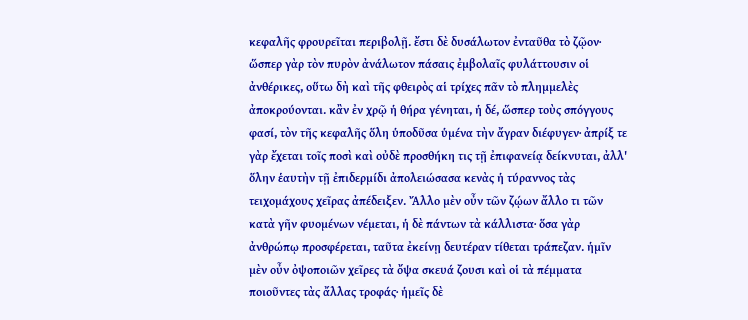κεφαλῆς φρουρεῖται περιβολῇ. ἔστι δὲ δυσάλωτον ἐνταῦθα τὸ ζῷον· ὥσπερ γὰρ τὸν πυρὸν ἀνάλωτον πάσαις ἐμβολαῖς φυλάττουσιν οἱ ἀνθέρικες, οὕτω δὴ καὶ τῆς φθειρὸς αἱ τρίχες πᾶν τὸ πλημμελὲς ἀποκρούονται. κἂν ἐν χρῷ ἡ θήρα γένηται, ἡ δέ, ὥσπερ τοὺς σπόγγους φασί, τὸν τῆς κεφαλῆς ὅλη ὑποδῦσα ὑμένα τὴν ἄγραν διέφυγεν· ἀπρίξ τε γὰρ ἔχεται τοῖς ποσὶ καὶ οὐδὲ προσθήκη τις τῇ ἐπιφανείᾳ δείκνυται, ἀλλ' ὅλην ἑαυτὴν τῇ ἐπιδερμίδι ἀπολειώσασα κενὰς ἡ τύραννος τὰς τειχομάχους χεῖρας ἀπέδειξεν. Ἄλλο μὲν οὖν τῶν ζῴων ἄλλο τι τῶν κατὰ γῆν φυομένων νέμεται, ἡ δὲ πάντων τὰ κάλλιστα· ὅσα γὰρ ἀνθρώπῳ προσφέρεται, ταῦτα ἐκείνῃ δευτέραν τίθεται τράπεζαν. ἡμῖν μὲν οὖν ὀψοποιῶν χεῖρες τὰ ὄψα σκευά ζουσι καὶ οἱ τὰ πέμματα ποιοῦντες τὰς ἄλλας τροφάς· ἡμεῖς δὲ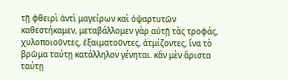τῇ φθειρὶ ἀντὶ μαγείρων καὶ ὀψαρτυτῶν καθεστήκαμεν, μεταβάλλομεν γὰρ αὐτῇ τὰς τροφάς, χυλοποιοῦντες, ἐξαιματοῦντες, ἀτμίζοντες, ἵνα τὸ βρῶμα ταύτῃ κατάλληλον γένηται. κἂν μὲν ἄριστα ταύτῃ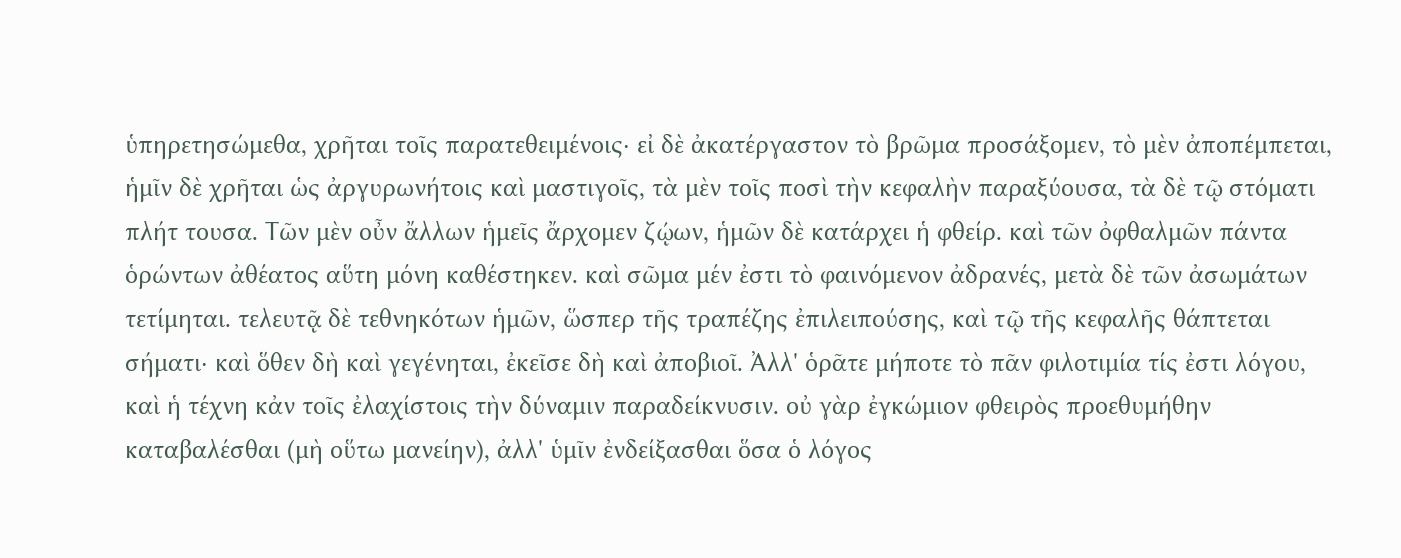ὑπηρετησώμεθα, χρῆται τοῖς παρατεθειμένοις· εἰ δὲ ἀκατέργαστον τὸ βρῶμα προσάξομεν, τὸ μὲν ἀποπέμπεται, ἡμῖν δὲ χρῆται ὡς ἀργυρωνήτοις καὶ μαστιγοῖς, τὰ μὲν τοῖς ποσὶ τὴν κεφαλὴν παραξύουσα, τὰ δὲ τῷ στόματι πλήτ τουσα. Τῶν μὲν οὖν ἄλλων ἡμεῖς ἄρχομεν ζῴων, ἡμῶν δὲ κατάρχει ἡ φθείρ. καὶ τῶν ὀφθαλμῶν πάντα ὁρώντων ἀθέατος αὕτη μόνη καθέστηκεν. καὶ σῶμα μέν ἐστι τὸ φαινόμενον ἀδρανές, μετὰ δὲ τῶν ἀσωμάτων τετίμηται. τελευτᾷ δὲ τεθνηκότων ἡμῶν, ὥσπερ τῆς τραπέζης ἐπιλειπούσης, καὶ τῷ τῆς κεφαλῆς θάπτεται σήματι· καὶ ὅθεν δὴ καὶ γεγένηται, ἐκεῖσε δὴ καὶ ἀποβιοῖ. Ἀλλ' ὁρᾶτε μήποτε τὸ πᾶν φιλοτιμία τίς ἐστι λόγου, καὶ ἡ τέχνη κἀν τοῖς ἐλαχίστοις τὴν δύναμιν παραδείκνυσιν. οὐ γὰρ ἐγκώμιον φθειρὸς προεθυμήθην καταβαλέσθαι (μὴ οὕτω μανείην), ἀλλ' ὑμῖν ἐνδείξασθαι ὅσα ὁ λόγος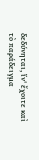δεδύνηται, ἵν' ἔχοιτε καὶ τὸ παράδειγμα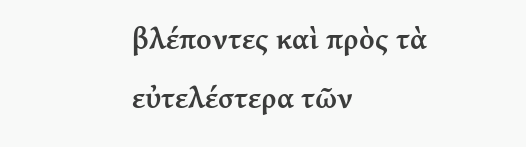βλέποντες καὶ πρὸς τὰ εὐτελέστερα τῶν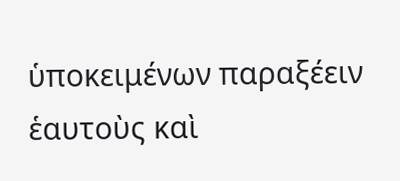ὑποκειμένων παραξέειν ἑαυτοὺς καὶ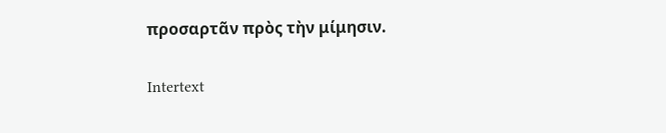προσαρτᾶν πρὸς τὴν μίμησιν.

Intertext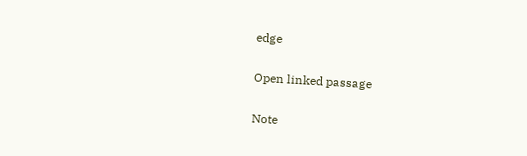edge

Open linked passage

Note